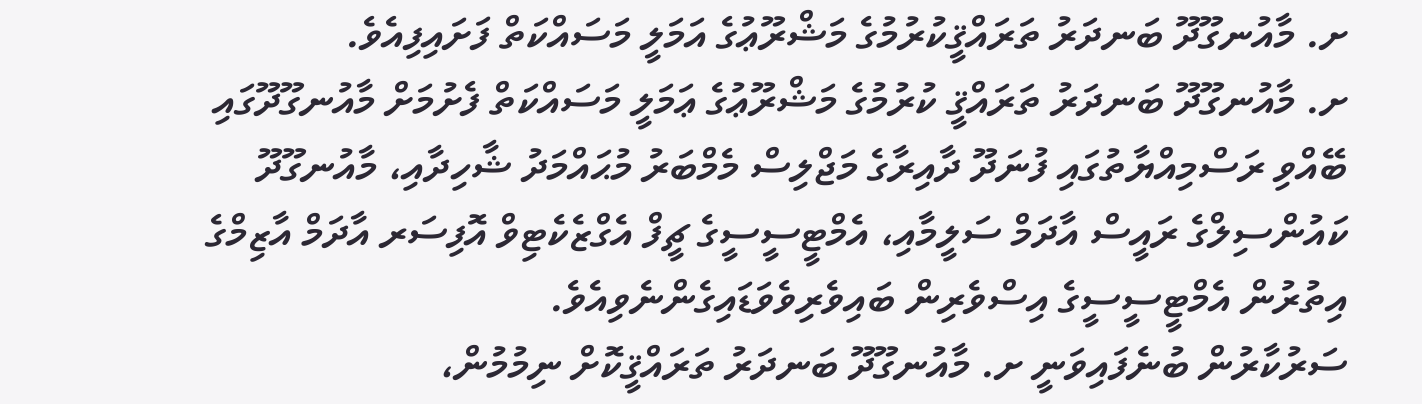ށ. މާއުނގޫދޫ ބަނދަރު ތަރައްޤީކުރުމުގެ މަޝްރޫޢުގެ އަމަލީ މަސައްކަތް ފަށައިފިއެވެ.
ށ. މާއުނގޫދޫ ބަނދަރު ތަރައްޤީ ކުރުމުގެ މަޝްރޫޢުގެ ޢަމަލީ މަސައްކަތް ފެށުމަށް މާއުނގޫދޫގައި ބޭއްވި ރަސްމިއްޔާތުގައި ފުނަދޫ ދާއިރާގެ މަޖްލިސް މެމްބަރު މުޙައްމަދު ޝާހިދާއި، މާއުނގޫދޫ ކައުންސިލްގެ ރައީސް އާދަމް ސަލީމާއި، އެމްޓީސީސީގެ ޗީފް އެގްޒެކެޓިވް އޮފިސަރ އާދަމް އާޒިމްގެ އިތުރުން އެމްޓީސީސީގެ އިސްވެރިން ބައިވެރިވެވަޑައިގެންނެވިއެވެ.
ސަރުކާރުން ބުނެފައިވަނީ ށ. މާއުނގޫދޫ ބަނދަރު ތަރައްޤީކޮށް ނިމުމުން،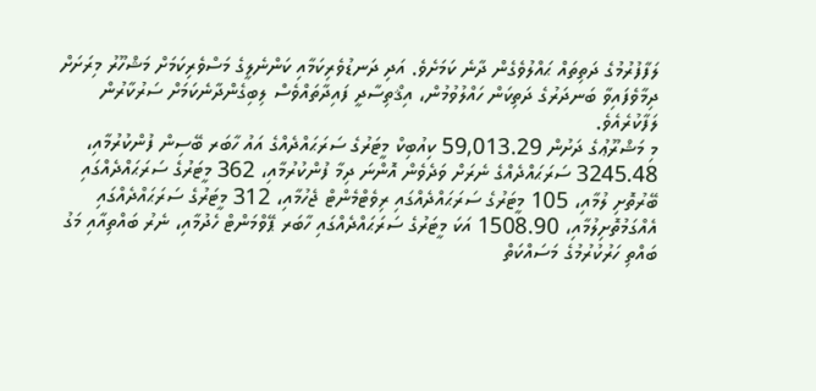ލަފާފުރުމުގެ ދަތިތައް ޙައްލުވެގެން ދާނެ ކަމަށެވެ. އަދި ދަނޑުވެރިކަމާއި ކަންނެލީގެ މަސްވެރިކަމަށް މަޝްހޫރު މިރަށަށް ދިމާވެފައިވާ ބަނދަރުގެ ދަތިކަން ހައްލުވުމުން، އިޤްތިސާދީ ފައިދާތައްވެސް ލިބިގެންދާނެކަމަށް ސަރުކާރުން ލަފާކުރެއެވެ.
މި މަޝްރޫޢުގެ ދަށުން 59,013.29 ކިއުބިކް މީޓަރުގެ ސަރަޙައްދެއްގެ އައު ހާބަރ ބޭސިން ފުންކުރުމާއި، 3245.48 ސަރަޙައްދެއްގެ ނެރަށް ވަދެވެން އޮންނަ ދިމާ ފުންކުރުމާއި، 362 މީޓަރުގެ ސަރަޙައްދެއްގައި ބޭރުތޮށި ލުމާއި، 105 މީޓަރުގެ ސަރަޙައްދެއްގައި ރިވެޓްމެންޓް ޖެހުމާއި، 312 މީޓަރުގެ ސަރަޙައްދެއްގައި އެއްގަމުތޮށިލުމާއި، 1508.90 އަކަ މީޓަރުގެ ސަރަޙައްދެއްގައި ހާބަރ ޕޭވްމަންޓް ހެދުމާއި، ނެރު ބައްތިއާއި މަގު ބައްތި ހަރުކުރުމުގެ މަސައްކަތް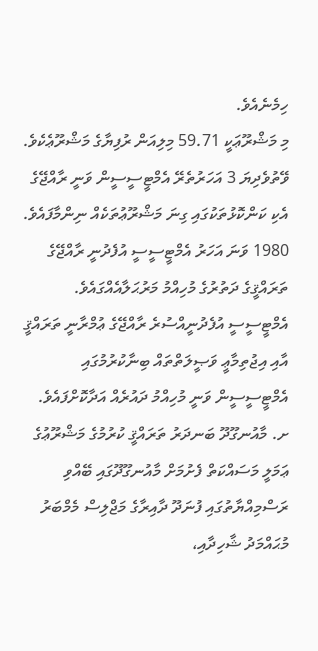ހިމެނެއެވެ.
މި މަޝްރޫޢަކީ 59.71 މިލިއަން ރުފިޔާގެ މަޝްރޫޢެކެވެ.
ވޭތުވެދިޔަ 3 އަހަރުތެރޭ އެމްޓީސީސީން ވަނީ ރާއްޖޭގެ އެކި ކަންކޮޅުތަކުގައި ގިނަ މަޝްރޫޢުތަކެއް ނިންމާފައެވެ. 1980 ވަނަ އަހަރު އެމްޓީސީސީ އުފެދުނީ ރާއްޖޭގެ ތަރައްޤީގެ ދަތުރުގެ މުހިއްމު މަރުޙަލާއެއްގައެވެ. އެމްޓީސީސީ އުފެދުނީއްސުރެ ރާއްޖޭގެ ޢުމްރާނީ ތަރައްޤީ އާއި އިޖުތިމާޢީ ވަޞީލަތްތައް ބިނާކުރުމުގައި އެމްޓީސީސީން ވަނީ މުހިއްމު ދައުރެއް އަދާކޮށްފައެވެ.
ށ. މާއުނގޫދޫ ބަނދަރު ތަރައްޤީ ކުރުމުގެ މަޝްރޫޢުގެ ޢަމަލީ މަސައްކަތް ފެށުމަށް މާއުނގޫދޫގައި ބޭއްވި ރަސްމިއްޔާތުގައި ފުނަދޫ ދާއިރާގެ މަޖްލިސް މެމްބަރު މުޙައްމަދު ޝާހިދާއި،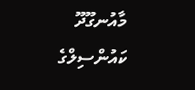މާއުނގޫދޫ ކައުންސިލްގެ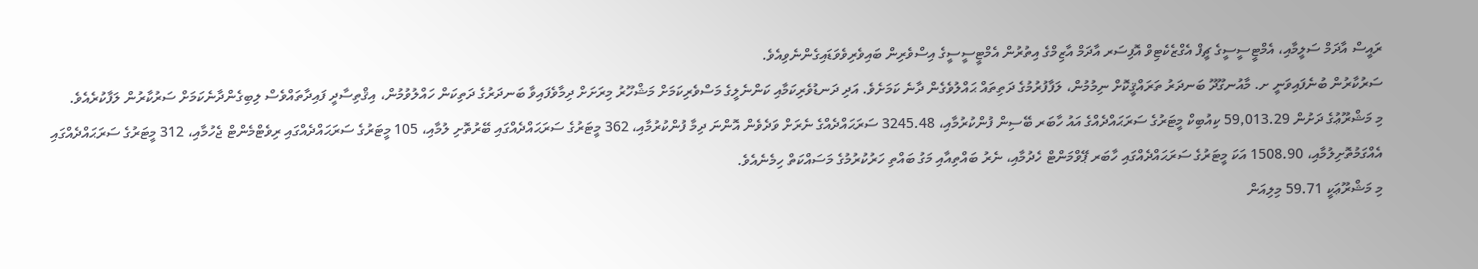ރައީސް އާދަމް ސަލީމާއި، އެމްޓީސީސީގެ ޗީފް އެގްޒެކެޓިވް އޮފިސަރ އާދަމް އާޒިމްގެ އިތުރުން އެމްޓީސީސީގެ އިސްވެރިން ބައިވެރިވެވަޑައިގެންނެވިއެވެ.
ސަރުކާރުން ބުނެފައިވަނީ ށ. މާއުނގޫދޫ ބަނދަރު ތަރައްޤީކޮށް ނިމުމުން، ލަފާފުރުމުގެ ދަތިތައް ޙައްލުވެގެން ދާނެ ކަމަށެވެ. އަދި ދަނޑުވެރިކަމާއި ކަންނެލީގެ މަސްވެރިކަމަށް މަޝްހޫރު މިރަށަށް ދިމާވެފައިވާ ބަނދަރުގެ ދަތިކަން ހައްލުވުމުން، އިޤްތިސާދީ ފައިދާތައްވެސް ލިބިގެންދާނެކަމަށް ސަރުކާރުން ލަފާކުރެއެވެ.
މި މަޝްރޫޢުގެ ދަށުން 59,013.29 ކިއުބިކް މީޓަރުގެ ސަރަޙައްދެއްގެ އައު ހާބަރ ބޭސިން ފުންކުރުމާއި، 3245.48 ސަރަޙައްދެއްގެ ނެރަށް ވަދެވެން އޮންނަ ދިމާ ފުންކުރުމާއި، 362 މީޓަރުގެ ސަރަޙައްދެއްގައި ބޭރުތޮށި ލުމާއި، 105 މީޓަރުގެ ސަރަޙައްދެއްގައި ރިވެޓްމެންޓް ޖެހުމާއި، 312 މީޓަރުގެ ސަރަޙައްދެއްގައި އެއްގަމުތޮށިލުމާއި، 1508.90 އަކަ މީޓަރުގެ ސަރަޙައްދެއްގައި ހާބަރ ޕޭވްމަންޓް ހެދުމާއި، ނެރު ބައްތިއާއި މަގު ބައްތި ހަރުކުރުމުގެ މަސައްކަތް ހިމެނެއެވެ.
މި މަޝްރޫޢަކީ 59.71 މިލިއަން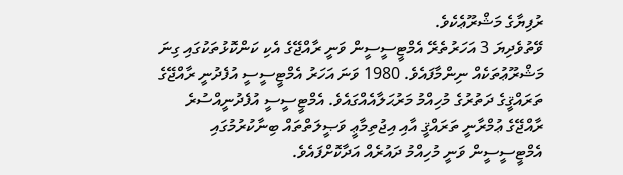ރުފިޔާގެ މަޝްރޫޢެކެވެ.
ވޭތުވެދިޔަ 3 އަހަރުތެރޭ އެމްޓީސީސީން ވަނީ ރާއްޖޭގެ އެކި ކަންކޮޅުތަކުގައި ގިނަ މަޝްރޫޢުތަކެއް ނިންމާފައެވެ. 1980 ވަނަ އަހަރު އެމްޓީސީސީ އުފެދުނީ ރާއްޖޭގެ ތަރައްޤީގެ ދަތުރުގެ މުހިއްމު މަރުޙަލާއެއްގައެވެ. އެމްޓީސީސީ އުފެދުނީއްސުރެ ރާއްޖޭގެ ޢުމްރާނީ ތަރައްޤީ އާއި އިޖުތިމާޢީ ވަޞީލަތްތައް ބިނާކުރުމުގައި އެމްޓީސީސީން ވަނީ މުހިއްމު ދައުރެއް އަދާކޮށްފައެވެ.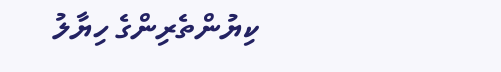ކިޔުންތެރިންގެ ހިޔާލު